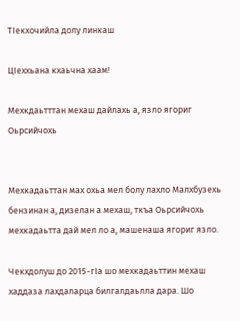ТIекхочийла долу линкаш

ЦIеххьана кхаьчна хаам!

Мехкдаьтттан мехаш дайлахь а, язло ягориг Оьрсийчохь


Мехкадаьттан мах охьа мел болу лахло Малхбузехь бензинан а, дизелан а мехаш, ткъа Оьрсийчохь мехкадаьтта дай мел ло а, машенаша ягориг язло.

Чекхдолуш до 2015-гIа шо мехкадаьттин мехаш хаддаза лахдаларца билгалдаьлла дара. Шо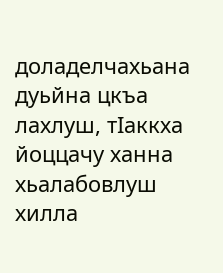доладелчахьана дуьйна цкъа лахлуш, тIаккха йоццачу ханна хьалабовлуш хилла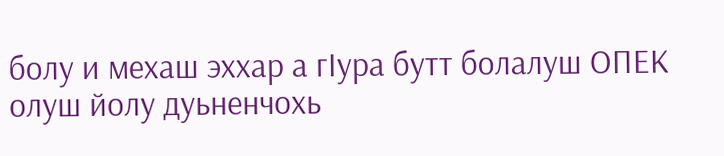болу и мехаш эххар а гIура бутт болалуш ОПЕК олуш йолу дуьненчохь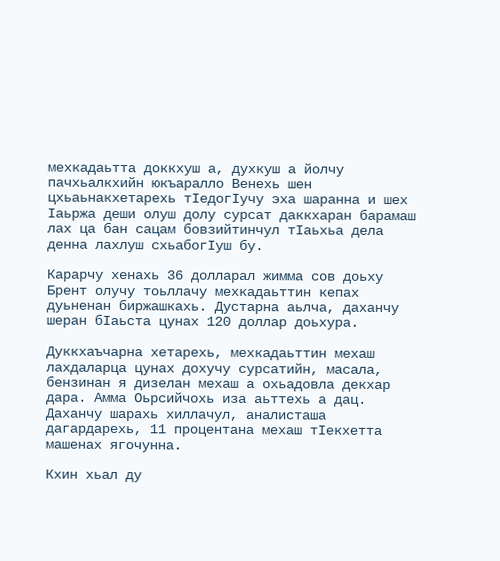мехкадаьтта доккхуш а, духкуш а йолчу пачхьалкхийн юкъаралло Венехь шен цхьаьнакхетарехь тIедогIучу эха шаранна и шех Iаьржа деши олуш долу сурсат даккхаран барамаш лах ца бан сацам бовзийтинчул тIаьхьа дела денна лахлуш схьабогIуш бу.

Карарчу хенахь 36 долларал жимма сов доьху Брент олучу тоьллачу мехкадаьттин кепах дуьненан биржашкахь. Дустарна аьлча, даханчу шеран бIаьста цунах 120 доллар доьхура.

Дуккхаъчарна хетарехь, мехкадаьттин мехаш лахдаларца цунах дохучу сурсатийн, масала, бензинан я дизелан мехаш а охьадовла декхар дара. Амма Оьрсийчохь иза аьттехь а дац. Даханчу шарахь хиллачул, аналисташа дагардарехь, 11 процентана мехаш тIекхетта машенах ягочунна.

Кхин хьал ду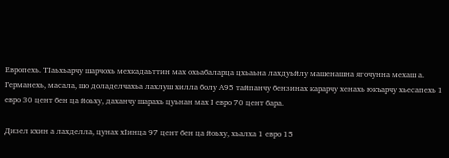Европехь. ТIаьхьарчу шарчохь мехкадаьттин мах охьабаларца цхьаьна лахдуьйлу машенашна ягочунна мехаш а. Германехь, масала, шо доладелчахьа лахлуш хилла болу А95 тайпанчу бензинах карарчу хенахь юкъарчу хьесапехь 1 евро 30 цент бен ца йоьху, даханчу шарахь цуьнан мах I евро 70 цент бара.

Дизел кхин а лахделла, цунах хIинца 97 цент бен ца йоьху, хьалха 1 евро 15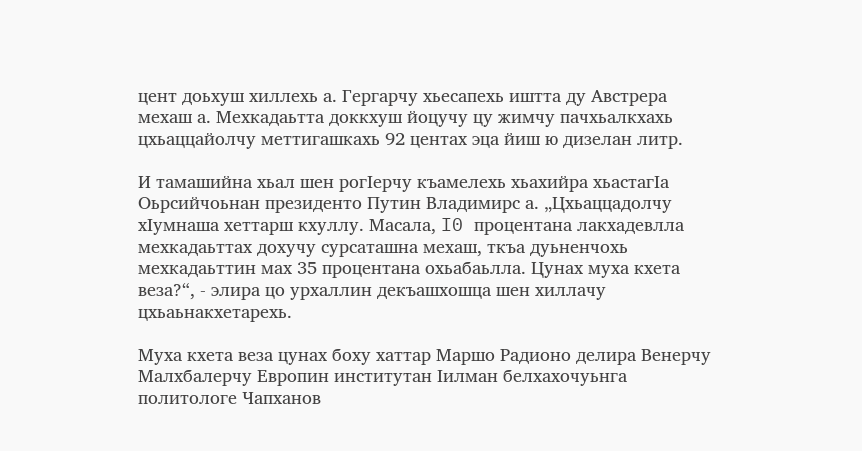цент доьхуш хиллехь а. Гергарчу хьесапехь иштта ду Австрера мехаш а. Мехкадаьтта доккхуш йоцучу цу жимчу пачхьалкхахь цхьаццайолчу меттигашкахь 92 центах эца йиш ю дизелан литр.

И тамашийна хьал шен рогIерчу къамелехь хьахийра хьастагIа Оьрсийчоьнан президенто Путин Владимирс а. „Цхьаццадолчу хIумнаша хеттарш кхуллу. Масала, I0 процентана лакхадевлла мехкадаьттах дохучу сурсаташна мехаш, ткъа дуьненчохь мехкадаьттин мах 35 процентана охьабаьлла. Цунах муха кхета веза?“, - элира цо урхаллин декъашхошца шен хиллачу цхьаьнакхетарехь.

Муха кхета веза цунах боху хаттар Маршо Радионо делира Венерчу Малхбалерчу Европин институтан Iилман белхахочуьнга политологе Чапханов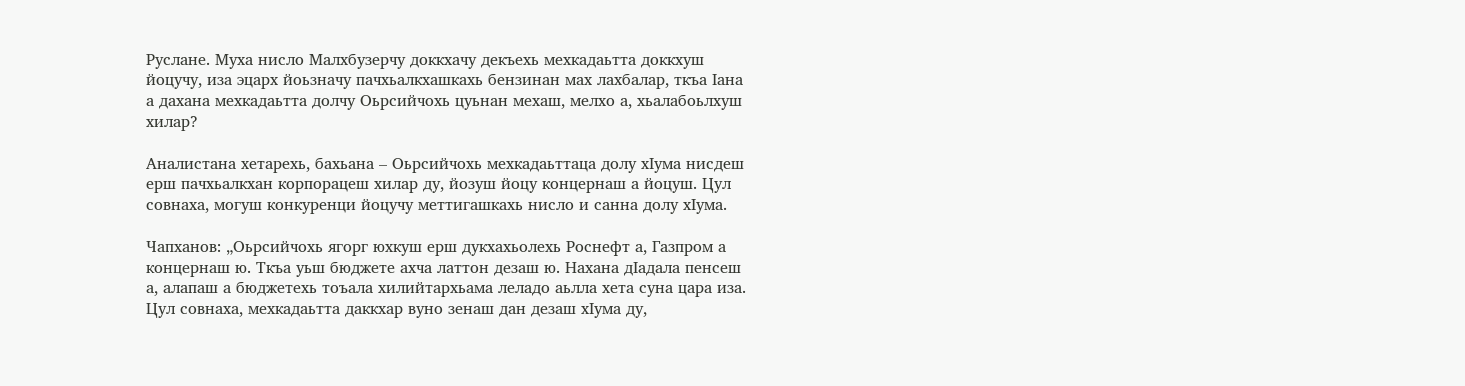Руслане. Муха нисло Малхбузерчу доккхачу декъехь мехкадаьтта доккхуш йоцучу, иза эцарх йоьзначу пачхьалкхашкахь бензинан мах лахбалар, ткъа Iана а дахана мехкадаьтта долчу Оьрсийчохь цуьнан мехаш, мелхо а, хьалабоьлхуш хилар?

Аналистана хетарехь, бахьана – Оьрсийчохь мехкадаьттаца долу хIума нисдеш ерш пачхьалкхан корпорацеш хилар ду, йозуш йоцу концернаш а йоцуш. Цул совнаха, могуш конкуренци йоцучу меттигашкахь нисло и санна долу хIума.

Чапханов: „Оьрсийчохь ягорг юхкуш ерш дукхахьолехь Роснефт а, Газпром а концернаш ю. Ткъа уьш бюджете ахча латтон дезаш ю. Нахана дIадала пенсеш а, алапаш а бюджетехь тоъала хилийтархьама леладо аьлла хета суна цара иза. Цул совнаха, мехкадаьтта даккхар вуно зенаш дан дезаш хIума ду,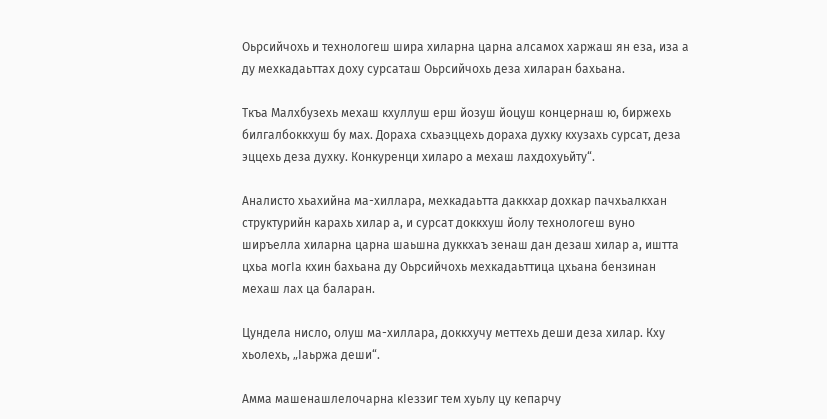Оьрсийчохь и технологеш шира хиларна царна алсамох харжаш ян еза, иза а ду мехкадаьттах доху сурсаташ Оьрсийчохь деза хиларан бахьана.

Ткъа Малхбузехь мехаш кхуллуш ерш йозуш йоцуш концернаш ю, биржехь билгалбоккхуш бу мах. Дораха схьаэццехь дораха духку кхузахь сурсат, деза эццехь деза духку. Конкуренци хиларо а мехаш лахдохуьйту“.

Аналисто хьахийна ма-хиллара, мехкадаьтта даккхар дохкар пачхьалкхан структурийн карахь хилар а, и сурсат доккхуш йолу технологеш вуно ширъелла хиларна царна шаьшна дуккхаъ зенаш дан дезаш хилар а, иштта цхьа могIа кхин бахьана ду Оьрсийчохь мехкадаьттица цхьана бензинан мехаш лах ца баларан.

Цундела нисло, олуш ма-хиллара, доккхучу меттехь деши деза хилар. Кху хьолехь, „Iаьржа деши“.

Амма машенашлелочарна кIеззиг тем хуьлу цу кепарчу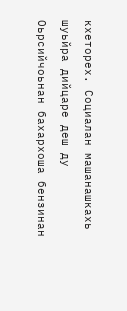кхеторех. Социалан машанашкахь шуьйра дийцаре деш ду Оьрсийчоьнан бахархоша бензинан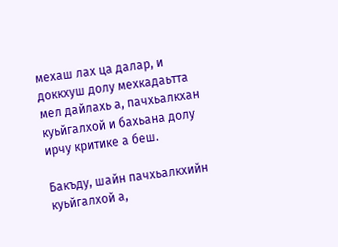мехаш лах ца далар, и доккхуш долу мехкадаьтта мел дайлахь а, пачхьалкхан куьйгалхой и бахьана долу ирчу критике а беш.

Бакъду, шайн пачхьалкхийн куьйгалхой а,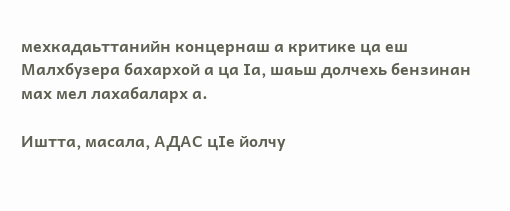мехкадаьттанийн концернаш а критике ца еш Малхбузера бахархой а ца Iа, шаьш долчехь бензинан мах мел лахабаларх а.

Иштта, масала, АДАС цIе йолчу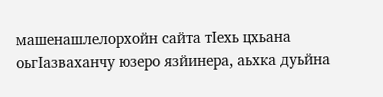машенашлелорхойн сайта тIехь цхьана оьгIазваханчу юзеро язйинера, аьхка дуьйна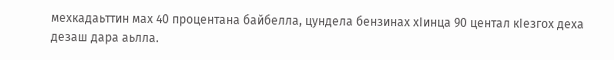мехкадаьттин мах 40 процентана байбелла, цундела бензинах хIинца 90 центал кIезгох деха дезаш дара аьлла.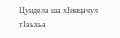Цундела ша хIинцачул тIаьхьа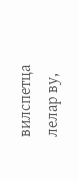вилспетца лелар ву,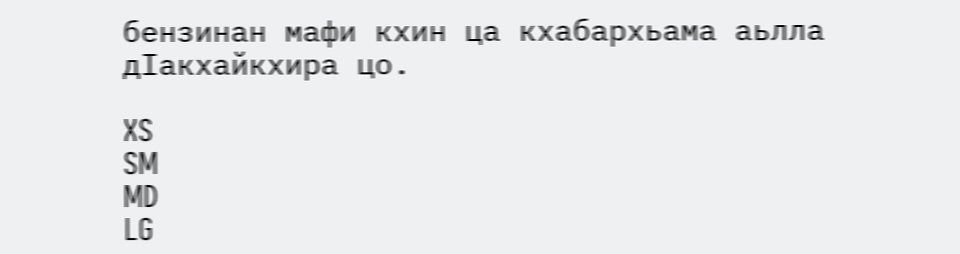бензинан мафи кхин ца кхабархьама аьлла дIакхайкхира цо.

XS
SM
MD
LG